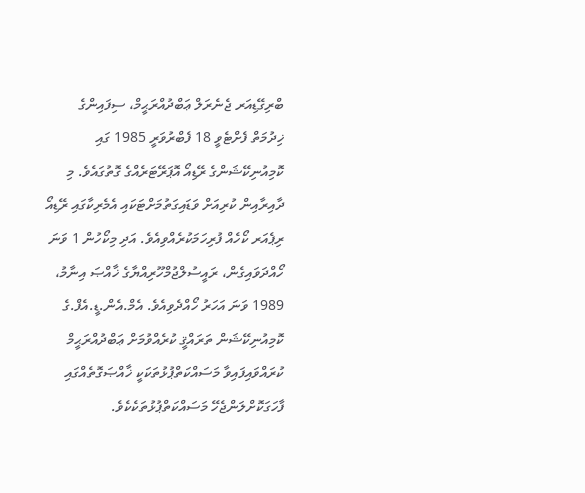ބްރިގޭޑިއަރ ޖެނެރަލް ޢަބްދުއްރަޙީމް، ސިފައިންގެ ޚިދުމަތް ފެށްޓެވީ 18 ފެބްރުވަރީ 1985 ގައި ކޮމިއުނިކޭޝަންގެ ރޭޑިއޯ އޮޕަރޭޓަރެއްގެ ގޮތުގައެވެ. މި ދާއިރާއިން ކުރިއަށް ވަޑައިގަތުމަށްޓަކައި އެމެރިކާގައި ރޭޑިއޯ ރިޕެއަރ ކޯހެއް ފުރިހަމަކުރެއްވިއެވެ. އަދި މިކޯހުން 1 ވަނަ ހޯއްދަވައިގެން، ރައީސުލްޖުމްހޫރިއްޔާގެ ޚާއްޞަ އިނާމު، 1989 ވަނަ އަހަރު ހޯއްދެވިއެވެ. އެމް.އެން.ޑީ.އެފް.ގެ ކޮމިއުނިކޭޝަން ތަރައްޤީ ކުރެއްވުމަށް ޢަބްދުއްރަޙީމް ކުރައްވައިފައިވާ މަސައްކަތްޕުޅުތަކަކީ ޚާއްޞަގޮތެއްގައި ފާހަގަކޮށްލަންޖެހޭ މަސައްކަތްޕުޅުތަކެކެވެ.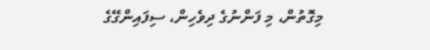މިގޮތުން، މި ފަންނުގެ ދިވެހިން، ސިފައިންގޭގެ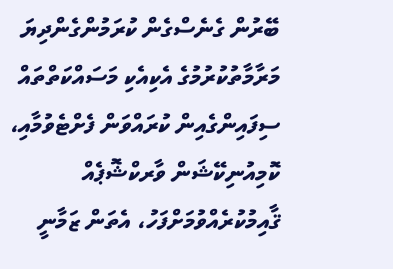ބޭރުން ގެނެސްގެން ކުރަމުންގެންދިޔަ މަރާމާތުކުރުމުގެ އެކިއެކި މަސައްކަތްތައް ސިފައިންގެއިން ކުރައްވަން ފެށްޓެވުމާއި، ކޮމިއުނިކޭޝަން ވާރކްޝޮޕެއް ޤާއިމުކުރެއްވުމަށްފަހު، އެތަން ޒަމާނީ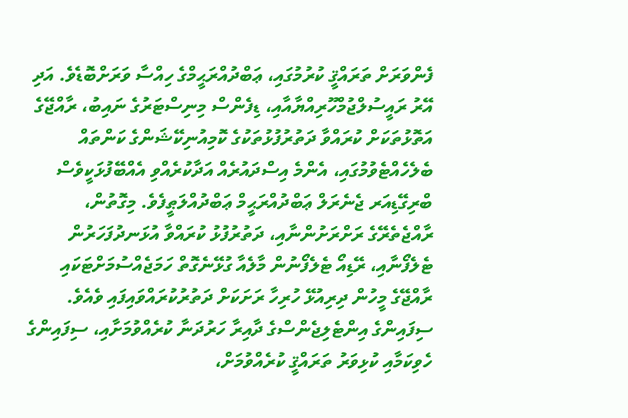ފެންވަރަށް ތަރައްޤީ ކުރުމުގައި، ޢަބްދުއްރަޙީމްގެ ހިއްސާ ވަރަށްބޮޑެވެ. އަދި އޭރު ރައީސުލްޖުމްހޫރިއްޔާއާއި، ޑިފެންސް މިނިސްޓަރުގެ ނައިބު، ރާއްޖޭގެ އަތޮޅުތަކަށް ކުރައްވާ ދަތުރުފުޅުތަކުގެ ކޮމިއުނިކޭޝަންގެ ކަންތައް ބެލެހެއްޓެވުމުގައި، އެންމެ އިސްދައުރެއް އަދާކުރެއްވި އެއްބޭފުޅަކީވެސް ބްރިގޭޑިއަރ ޖެނެރަލް ޢަބްދުއްރަޙީމް ޢަބްދުއްލަޠީފެވެ. މިގޮތުން، ރާއްޖެތެރޭގެ ރަށްރަށުންނާއި، ދަތުރުފުޅު ކުރައްވާ އުޅަނދުފަހަރުން ޓެލެފޯނާއި، ރޭޑިއޯ ޓެލެފޯނުން މާލެއާ ގުޅޭނެގޮތް ހަމަޖެއްސުމަށްޓަކައި ރާއްޖޭގެ މީހުން ދިރިއުޅޭ ހުރިހާ ރަށަކަށް ދަތުރުކުރައްވައިފައި ވެއެވެ.
ސިފައިންގެ އިންޓެލިޖެންސްގެ ދާއިރާ ހަރުދަނާ ކުރެއްވުމަށާއި، ސިފައިންގެ ހެވިކަމާއި ކުޅިވަރު ތަރައްޤީ ކުރެއްވުމަށް،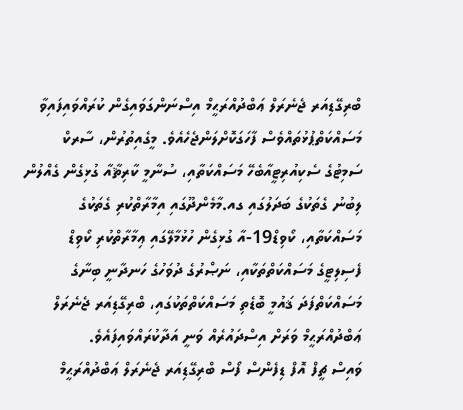ބްރިގޭޑިއަރ ޖެނެރަލް ޢަބްދުއްރަޙީމް އިސްނަންގަވައިގެން ކުރައްވައިފައިވާ މަސައްކަތްޕުޅުތައްވެސް ފާހަގަކޮށްލަންޖެހެއެވެ. މީގެއިތުރުން، ސާރކް ސަމިޓުގެ ސެކިއުރިޓީއާބެހޭ މަސައްކަތާއި، ސުނާމީ ކާރިޘާއާ ގުޅިގެން ގެއްލުން ލިބުނު ގެތަކުގެ ބަދަލުގައި ގއ.މާމެންދޫގައި އިމާރާތްކުރި ގެތަކުގެ މަސައްކަތާއި، ކޯވިޑް19-އާ ގުޅިގެން ހުޅުމާލޭގައި ޢިމާރާތްކުރި ކޯވިޑް ފެސިލިޓީގެ މަސައްކަތްތަކާއި، ނަޞްރުގެ ދުވަހުގެ ހަނދާނީ ބިނާގެ މަސައްކަތްފަދަ ޤައުމީ ބޮޑެތި މަސައްކަތްތަކުގައި، ބްރިގޭޑިއަރ ޖެނެރަލް ޢަބްދުއްރަޙީމް ވަރަށް އިސްދައުރެއް ވަނީ އަދާކުރައްވައިފައެވެ.
ވައިސް ޗީފް އޮފް ޑިފެންސް ފޯސް ބްރިގޭޑިއަރ ޖެނެރަލް ޢަބްދުއްރަޙީމް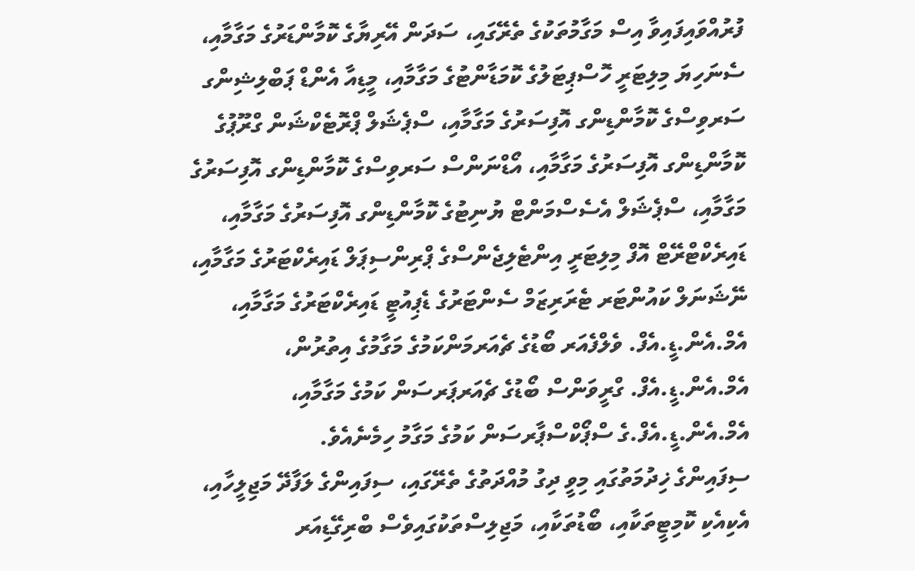ފުރުއްވައިފައިވާ އިސް މަގާމުތަކުގެ ތެރޭގައި، ސަދަން އޭރިޔާގެ ކޮމާންޑަރުގެ މަގާމާއި، ސެނަހިޔަ މިލިޓަރީ ހޮސްޕިޓަލުގެ ކޮމަޑާންޓުގެ މަގާމާއި، މީޑިއާ އެންޑް ޕަބްލިޝިންގ ސަރވިސްގެ ކޮމާންޑިންގ އޮފިސަރުގެ މަގާމާއި، ސްޕެޝަލް ޕްރޮޓެކްޝަން ގްރޫޕުގެ ކޮމާންޑިންގ އޮފިސަރުގެ މަގާމާއި، އޯޑްނަންސް ސަރވިސްގެ ކޮމާންޑިންގ އޮފިސަރުގެ މަގާމާއި، ސްޕެޝަލް އެސެސްމަންޓް ޔުނިޓުގެ ކޮމާންޑިންގ އޮފިސަރުގެ މަގާމާއި، ޑައިރެކްޓްރޭޓް އޮފް މިލިޓަރީ އިންޓެލިޖެންސްގެ ޕްރިންސިޕަލް ޑައިރެކްޓަރުގެ މަގާމާއި، ނޭޝަނަލް ކައުންޓަރ ޓެރަރިޒަމް ސެންޓަރުގެ ޑެޕިއުޓީ ޑައިރެކްޓަރުގެ މަގާމާއި، އެމް.އެން.ޑީ.އެފް. ވެލްފެއަރ ބޯޑުގެ ޗެއަރމަންކަމުގެ މަގާމުގެ އިތުރުން، އެމް.އެން.ޑީ.އެފް. ގްރީވަންސް ބޯޑުގެ ޗެއަރޕަރސަން ކަމުގެ މަގާމާއި، އެމް.އެން.ޑީ.އެފް.ގެ ސްޕޯކްސްޕާރސަން ކަމުގެ މަގާމު ހިމެނެއެވެ.
ސިފައިންގެ ޚިދުމަތުގައި މިވީ ދިގު މުއްދަތުގެ ތެރޭގައި، ސިފައިންގެ ލަފާދޭ މަޖިލީހާއި، އެކިއެކި ކޮމިޓީތަކާއި، ބޯޑުތަކާއި، މަޖިލިސްތަކުގައިވެސް ބްރިގޭޑިއަރ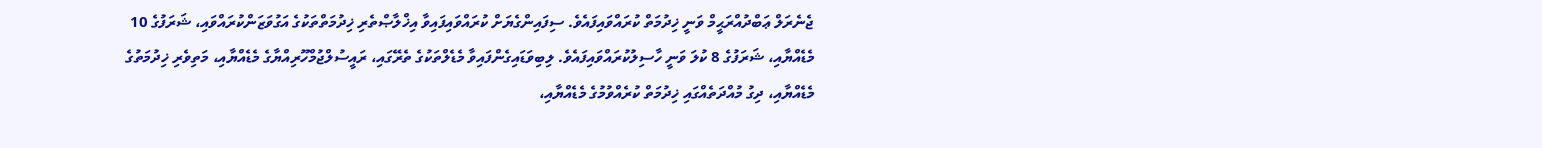ޖެނެރަލް ޢަބްދުއްރަޙީމް ވަނީ ޚިދުމަތް ކުރައްވައިފައެވެ. ސިފައިންގެޔަށް ކުރައްވައިފައިވާ އިޚްލާޞްތެރި ޚިދުމަތްތަކުގެ އަގުވަޒަންކުރައްވައި، ޝަރަފުގެ 10 މެޑެއްޔާއި، ޝަރަފުގެ 8 ކުލަ ވަނީ ހާސިލުކުރައްވައިފައެވެ. ލިބިވަޑައިގެންފައިވާ މެޑެލްތަކުގެ ތެރޭގައި، ރައީސުލްޖުމްހޫރިއްޔާގެ މެޑެއްޔާއި، މަތިވެރި ޚިދުމަތުގެ މެޑެއްޔާއި، ދިގު މުއްދަތެއްގައި ޚިދުމަތް ކުރެއްވުމުގެ މެޑެއްޔާއި،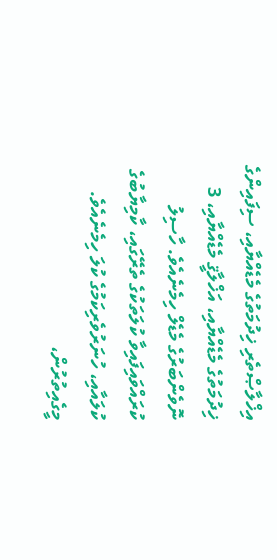އިޚްލާޞްތެރި ޚިދުމަތުގެ މެޑެއްޔާއި، ސިފައިންގެ ޚިދުމަތުގެ މެޑެއްޔާއި، އަޚްލާޤީ މެޑެއްޔާއި، 3 ނޮވެންބަރުގެ މެޑެލް ހިމެނެއެވެ. ހާސިލު ކުރައްވައިފައިވާ ކުލަތަކުގެ ތެރޭގައި، ކާމިޔާބުގެ ކުލައާއި، ހުނަރުވެރިކަމުގެ ކުލަ ހިމެނެއެވެ. މީގެއިތުރުން،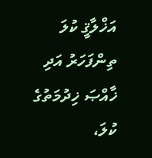އަޚްލާޤީ ކުލަ ތިންފަހަރު އަދި ޚާއްޞަ ޚިދުމަތުގެ ކުލަ،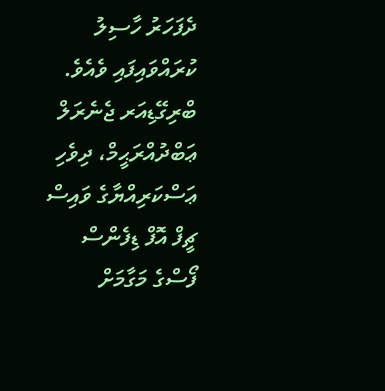ދެފަހަރު ހާސިލު ކުރައްވައިފައި ވެއެވެ.
ބްރިގޭޑިއަރ ޖެނެރަލް ޢަބްދުއްރަޙީމް، ދިވެހި ޢަސްކަރިއްޔާގެ ވައިސް ޗީފް އޮފް ޑިފެންސް ފޯސްގެ މަގާމަށް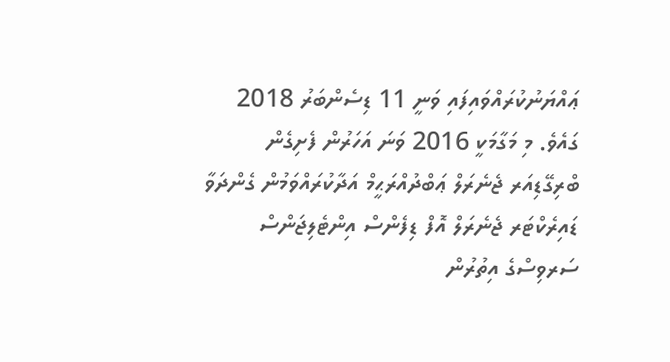ޢައްޔަނުކުރައްވައިފައި ވަނީ 11 ޑިސެންބަރު 2018 ގައެވެ. މި މަގާމަކީ 2016 ވަނަ އަހަރުން ފެށިގެން ބްރިގޭޑިއަރ ޖެނެރަލް ޢަބްދުއްރަޙީމް އަދާކުރައްވަމުން ގެންދަވާ ޑައިރެކްޓަރ ޖެނެރަލް އޮފް ޑިފެންސް އިންޓެލިޖަންސް ސަރވިސްގެ އިތުރުން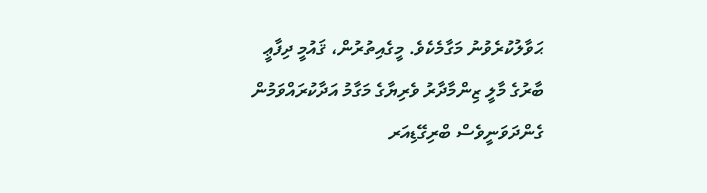ޙަވާލުކުރެވުނު މަގާމެކެވެ. މީގެއިތުރުން، ޤައުމީ ދިފާޢީ ބާރުގެ މާލީ ޒިންމާދާރު ވެރިޔާގެ މަގާމު އަދާކުރައްވަމުން ގެންދަވަނީވެސް ބްރިގޭޑިއަރ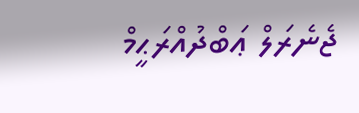ޖެނެރަލް ޢަބްދުއްރަޙީމް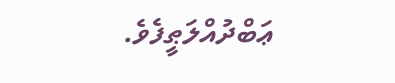ޢަބްދުއްލަޠީފެވެ.